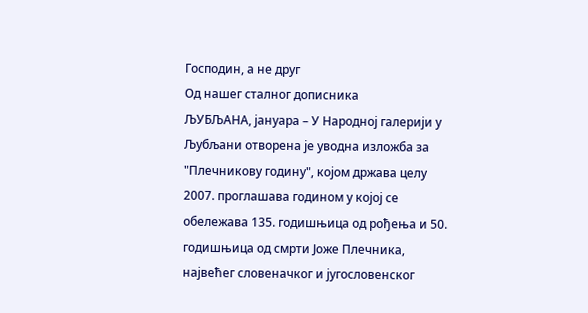Господин, а не друг
Од нашег сталног дописника
ЉУБЉАНА, јануара – У Народној галерији у Љубљани отворена је уводна изложба за "Плечникову годину", којом држава целу 2007. проглашава годином у којој се обележава 135. годишњица од рођења и 50. годишњица од смрти Јоже Плечника, највећег словеначког и југословенског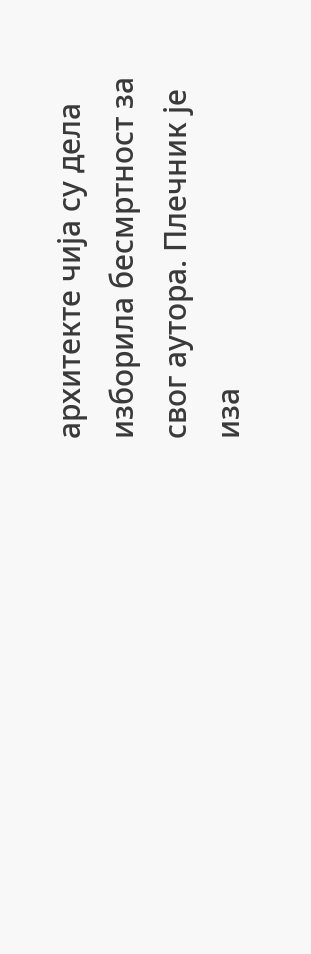архитекте чија су дела изборила бесмртност за свог аутора. Плечник је иза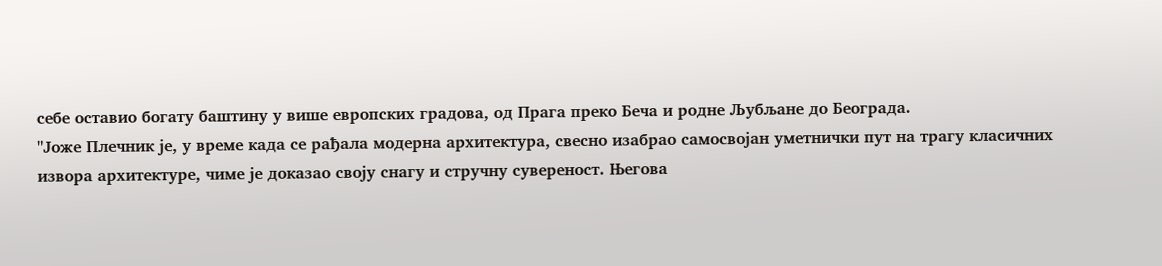себе оставио богату баштину у више европских градова, од Прага преко Беча и родне Љубљане до Београда.
"Јоже Плечник је, у време када се рађала модерна архитектура, свесно изабрао самосвојан уметнички пут на трагу класичних извора архитектуре, чиме је доказао своју снагу и стручну сувереност. Његова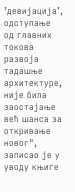’девијација’, одступање од главних токова развоја тадашње архитектуре, није била заостајање већ шанса за откривање новог", записао је у уводу књиге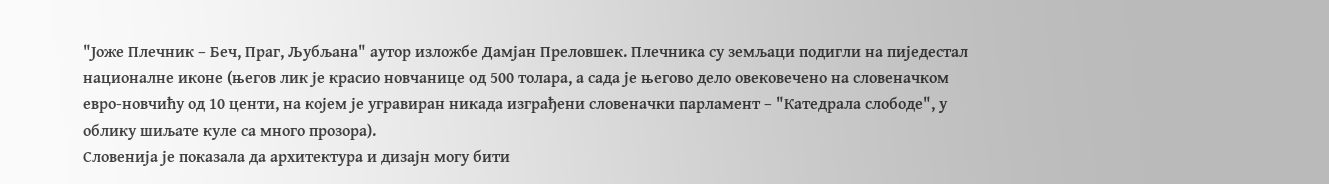"Јоже Плечник – Беч, Праг, Љубљана" аутор изложбе Дамјан Преловшек. Плечника су земљаци подигли на пиједестал националне иконе (његов лик је красио новчанице од 500 толара, а сада је његово дело овековечено на словеначком евро-новчићу од 10 центи, на којем је угравиран никада изграђени словеначки парламент – "Катедрала слободе", у облику шиљате куле са много прозора).
Словенија је показала да архитектура и дизајн могу бити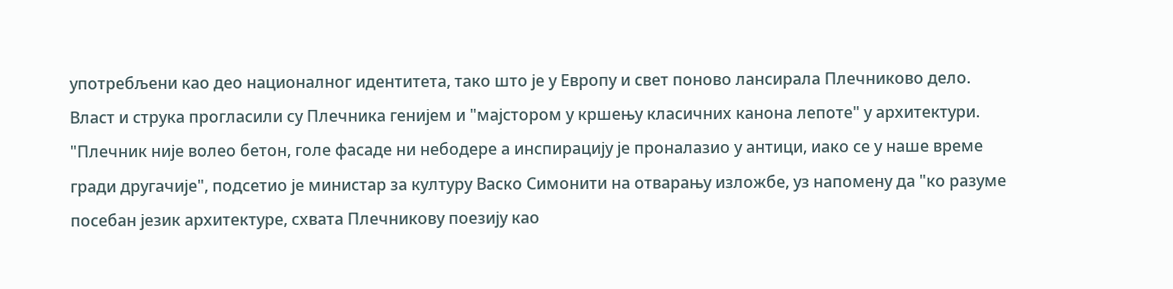употребљени као део националног идентитета, тако што је у Европу и свет поново лансирала Плечниково дело. Власт и струка прогласили су Плечника генијем и "мајстором у кршењу класичних канона лепоте" у архитектури. "Плечник није волео бетон, голе фасаде ни небодере а инспирацију је проналазио у антици, иако се у наше време гради другачије", подсетио је министар за културу Васко Симонити на отварању изложбе, уз напомену да "ко разуме посебан језик архитектуре, схвата Плечникову поезију као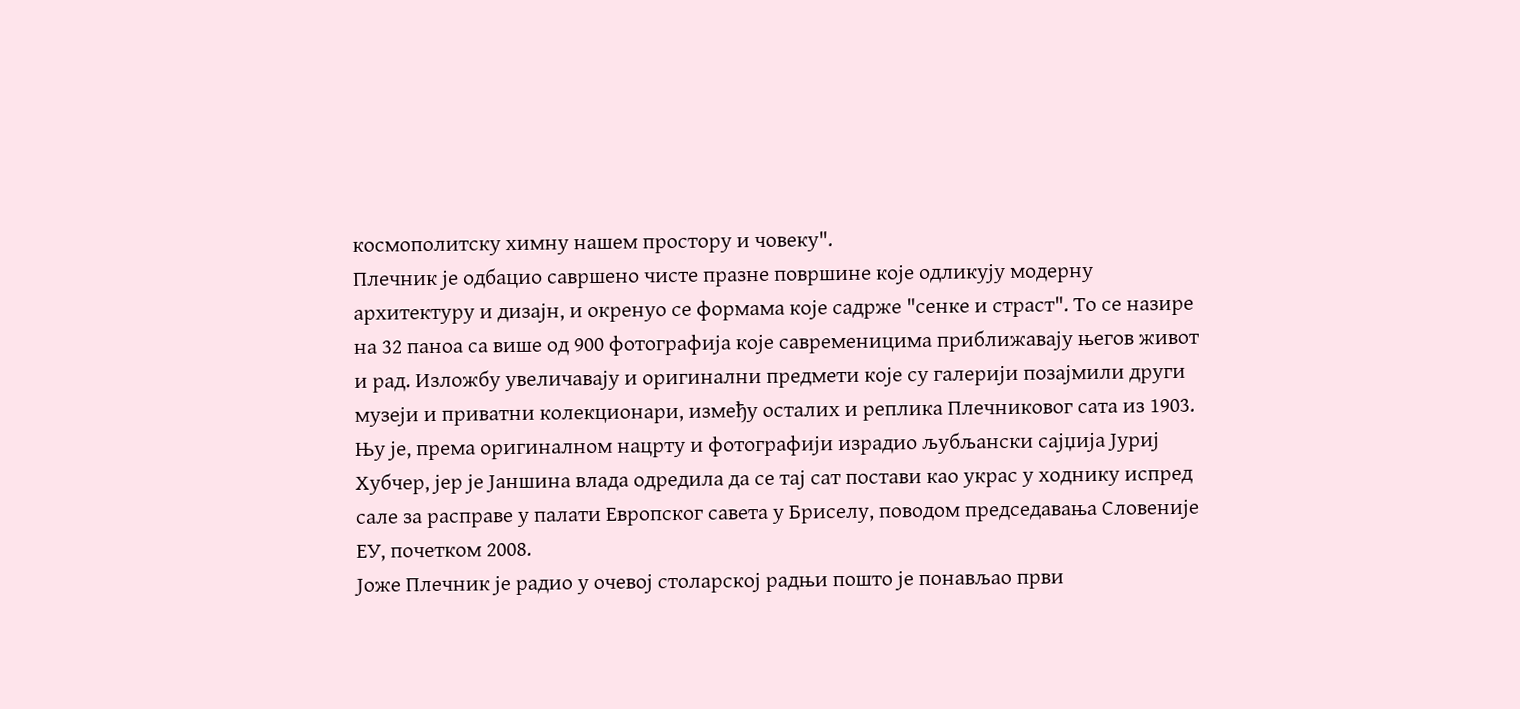космополитску химну нашем простору и човеку".
Плечник је одбацио савршено чисте празне површине које одликују модерну архитектуру и дизајн, и окренуо се формама које садрже "сенке и страст". То се назире на 32 паноа са више од 900 фотографија које савременицима приближавају његов живот и рад. Изложбу увеличавају и оригинални предмети које су галерији позајмили други музеји и приватни колекционари, између осталих и реплика Плечниковог сата из 1903. Њу је, према оригиналном нацрту и фотографији израдио љубљански сајџија Јуриј Хубчер, јер је Јаншина влада одредила да се тај сат постави као украс у ходнику испред сале за расправе у палати Европског савета у Бриселу, поводом председавања Словеније ЕУ, почетком 2008.
Јоже Плечник је радио у очевој столарској радњи пошто је понављао први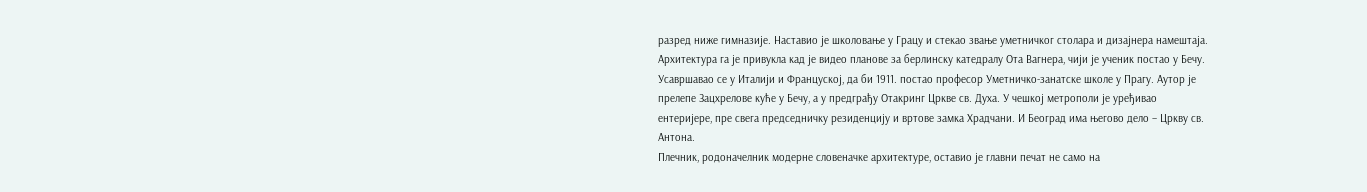разред ниже гимназије. Наставио је школовање у Грацу и стекао звање уметничког столара и дизајнера намештаја. Архитектура га је привукла кад је видео планове за берлинску катедралу Ота Вагнера, чији је ученик постао у Бечу. Усавршавао се у Италији и Француској, да би 1911. постао професор Уметничко-занатске школе у Прагу. Аутор је прелепе Зацхрелове куће у Бечу, а у предграђу Отакринг Цркве св. Духа. У чешкој метрополи је уређивао ентеријере, пре свега председничку резиденцију и вртове замка Храдчани. И Београд има његово дело – Цркву св. Антона.
Плечник, родоначелник модерне словеначке архитектуре, оставио је главни печат не само на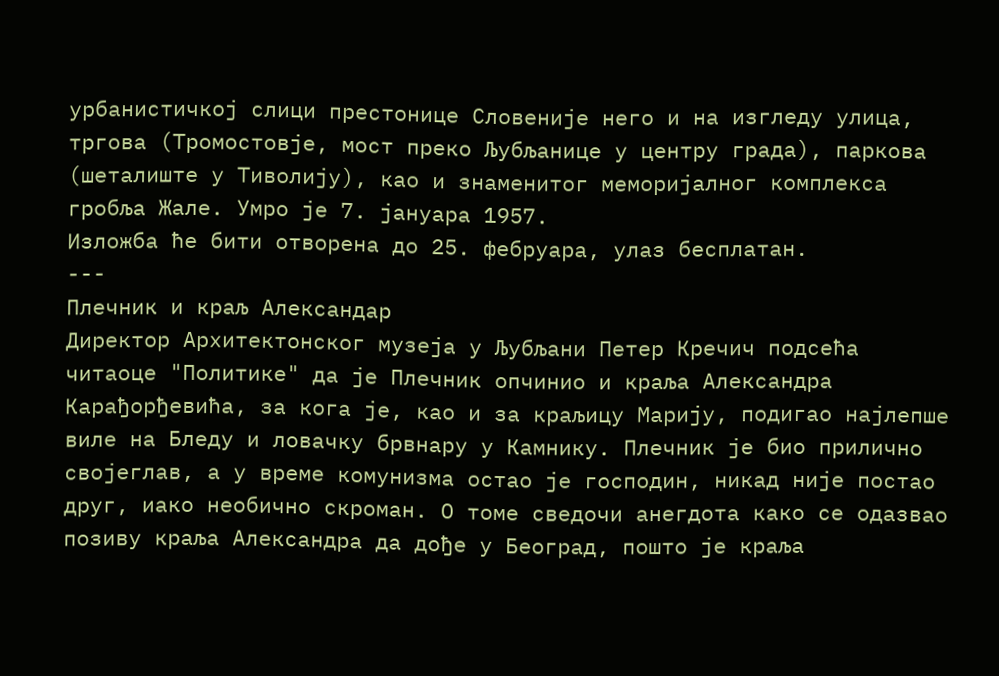урбанистичкој слици престонице Словеније него и на изгледу улица, тргова (Тромостовје, мост преко Љубљанице у центру града), паркова (шеталиште у Тиволију), као и знаменитог меморијалног комплекса гробља Жале. Умро је 7. јануара 1957.
Изложба ће бити отворена до 25. фебруара, улаз бесплатан.
---
Плечник и краљ Александар
Директор Архитектонског музеја у Љубљани Петер Кречич подсећа читаоце "Политике" да је Плечник опчинио и краља Александра Карађорђевића, за кога је, као и за краљицу Марију, подигао најлепше виле на Бледу и ловачку брвнару у Камнику. Плечник је био прилично својеглав, а у време комунизма остао је господин, никад није постао друг, иако необично скроман. О томе сведочи анегдота како се одазвао позиву краља Александра да дође у Београд, пошто је краља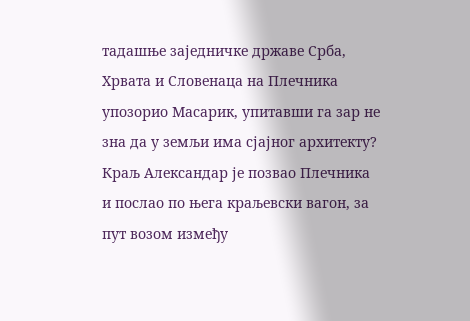тадашње заједничке државе Срба, Хрвата и Словенаца на Плечника упозорио Масарик, упитавши га зар не зна да у земљи има сјајног архитекту? Краљ Александар је позвао Плечника и послао по њега краљевски вагон, за пут возом између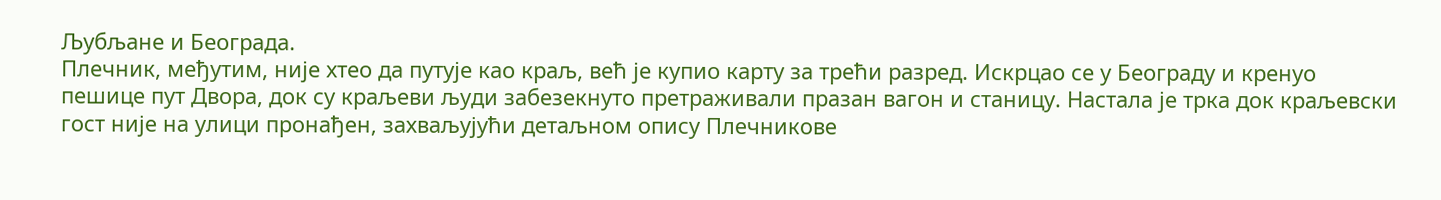Љубљане и Београда.
Плечник, међутим, није хтео да путује као краљ, већ је купио карту за трећи разред. Искрцао се у Београду и кренуо пешице пут Двора, док су краљеви људи забезекнуто претраживали празан вагон и станицу. Настала је трка док краљевски гост није на улици пронађен, захваљујући детаљном опису Плечникове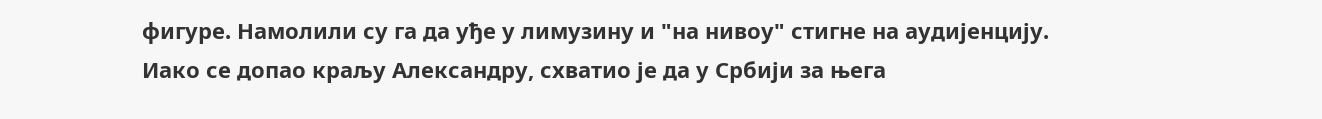фигуре. Намолили су га да уђе у лимузину и "на нивоу" стигне на аудијенцију. Иако се допао краљу Александру, схватио је да у Србији за њега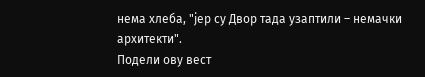нема хлеба, "јер су Двор тада узаптили – немачки архитекти".
Подели ову вест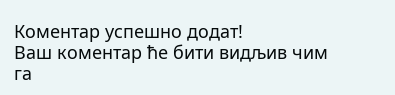Комeнтар успeшно додат!
Ваш комeнтар ћe бити видљив чим га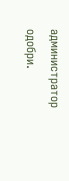администратор одобри.